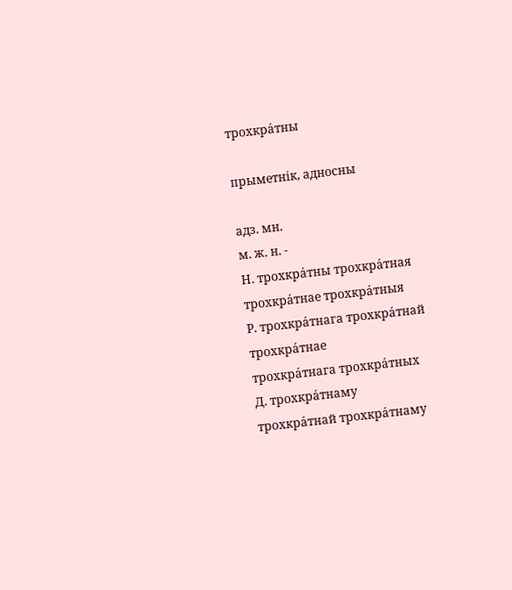трохкра́тны

прыметнік, адносны

адз. мн.
м. ж. н. -
Н. трохкра́тны трохкра́тная трохкра́тнае трохкра́тныя
Р. трохкра́тнага трохкра́тнай
трохкра́тнае
трохкра́тнага трохкра́тных
Д. трохкра́тнаму трохкра́тнай трохкра́тнаму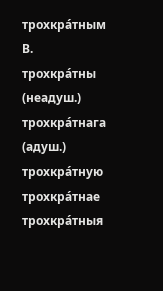трохкра́тным
В. трохкра́тны (неадуш.)
трохкра́тнага (адуш.)
трохкра́тную трохкра́тнае трохкра́тныя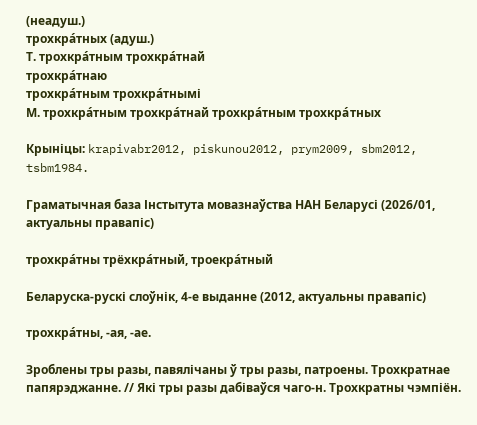(неадуш.)
трохкра́тных (адуш.)
Т. трохкра́тным трохкра́тнай
трохкра́тнаю
трохкра́тным трохкра́тнымі
М. трохкра́тным трохкра́тнай трохкра́тным трохкра́тных

Крыніцы: krapivabr2012, piskunou2012, prym2009, sbm2012, tsbm1984.

Граматычная база Інстытута мовазнаўства НАН Беларусі (2026/01, актуальны правапіс)

трохкра́тны трёхкра́тный, троекра́тный

Беларуска-рускі слоўнік, 4-е выданне (2012, актуальны правапіс)

трохкра́тны, ‑ая, ‑ае.

Зроблены тры разы, павялічаны ў тры разы, патроены. Трохкратнае папярэджанне. // Які тры разы дабіваўся чаго‑н. Трохкратны чэмпіён.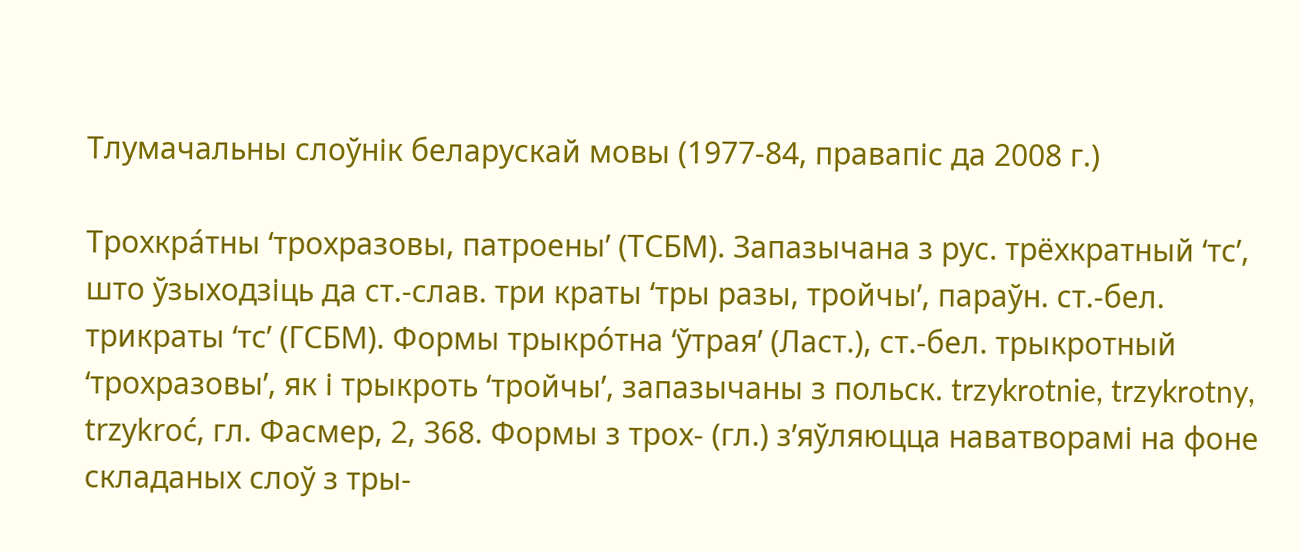Тлумачальны слоўнік беларускай мовы (1977-84, правапіс да 2008 г.)

Трохкра́тны ‘трохразовы, патроены’ (ТСБМ). Запазычана з рус. трёхкратный ‘тс’, што ўзыходзіць да ст.-слав. три краты ‘тры разы, тройчы’, параўн. ст.-бел. трикраты ‘тс’ (ГСБМ). Формы трыкро́тна ‘ўтрая’ (Ласт.), ст.-бел. трыкротный ‘трохразовы’, як і трыкроть ‘тройчы’, запазычаны з польск. trzykrotnie, trzykrotny, trzykroć, гл. Фасмер, 2, 368. Формы з трох- (гл.) з’яўляюцца наватворамі на фоне складаных слоў з тры‑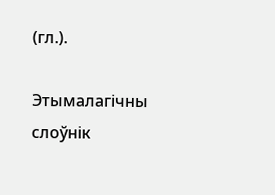(гл.).

Этымалагічны слоўнік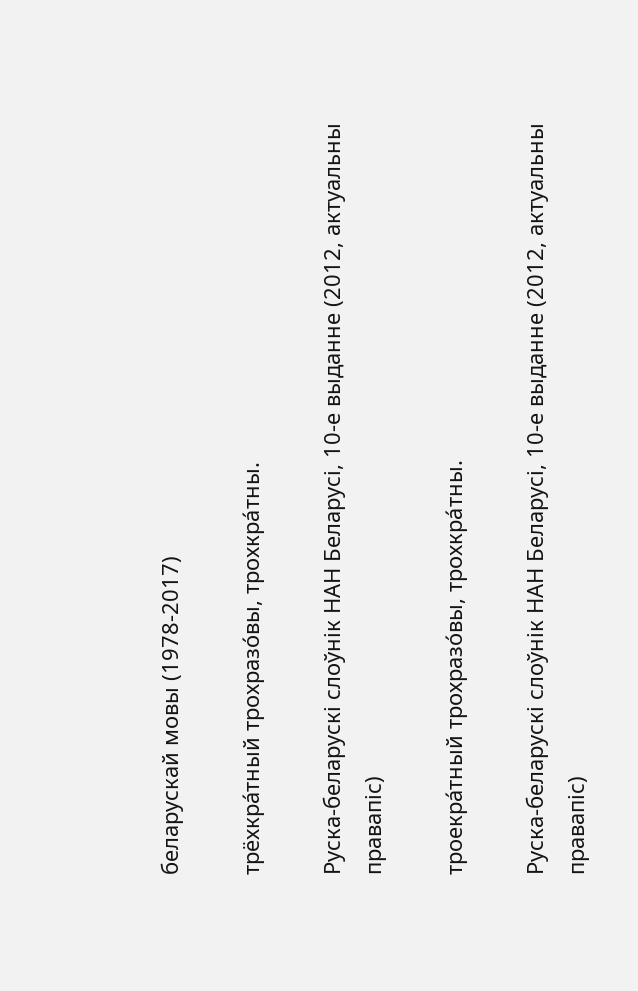беларускай мовы (1978-2017)

трёхкра́тный трохразо́вы, трохкра́тны.

Руска-беларускі слоўнік НАН Беларусі, 10-е выданне (2012, актуальны правапіс)

троекра́тный трохразо́вы, трохкра́тны.

Руска-беларускі слоўнік НАН Беларусі, 10-е выданне (2012, актуальны правапіс)